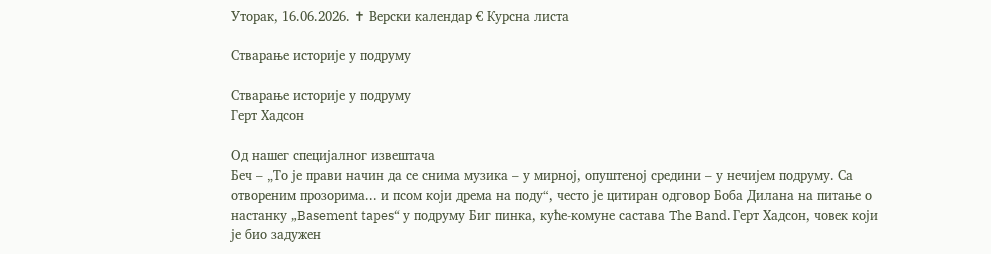Уторак, 16.06.2026. ✝ Верски календар € Курсна листа

Стварање историје у подруму

Стварање историје у подруму
Герт Хадсон

Од нашег специјалног извештача
Беч – „То је прави начин да се снима музика – у мирној, опуштеној средини – у нечијем подруму. Са отвореним прозорима... и псом који дрема на поду“, често је цитиран одговор Боба Дилана на питање о настанку „Basement tapes“ у подруму Биг пинка, куће-комуне састава The Band. Герт Хадсон, човек који је био задужен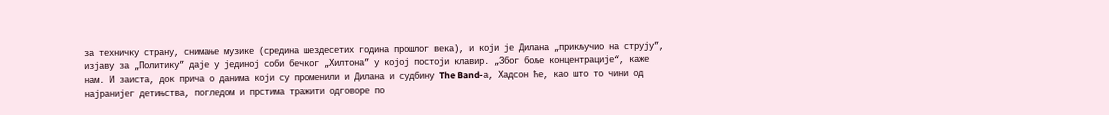за техничку страну, снимање музике (средина шездесетих година прошлог века), и који је Дилана „прикључио на струју”, изјаву за „Политику” даје у јединој соби бечког „Хилтона” у којој постоји клавир. „Због боље концентрације“, каже нам. И заиста, док прича о данима који су променили и Дилана и судбину The Band-а, Хадсон ће, као што то чини од најранијег детињства, погледом и прстима тражити одговоре по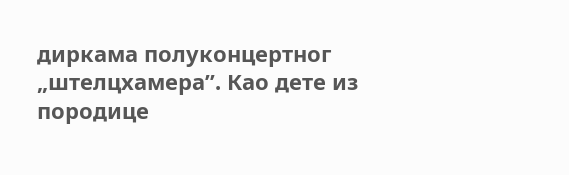диркама полуконцертног „штелцхамера”. Као дете из породице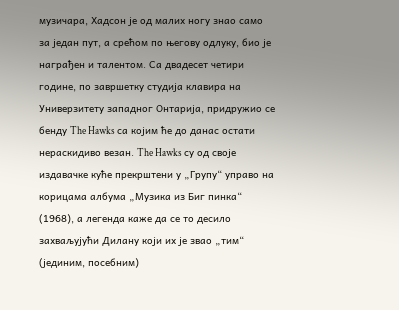музичара, Хадсон је од малих ногу знао само за један пут, а срећом по његову одлуку, био је награђен и талентом. Са двадесет четири године, по завршетку студија клавира на Универзитету западног Онтарија, придружио се бенду The Hawks са којим ће до данас остати нераскидиво везан. The Hawks су од своје издавачке куће прекрштени у „Групу“ управо на корицама албума „Музика из Биг пинка“ (1968), а легенда каже да се то десило захваљујући Дилану који их је звао „тим“ (јединим, посебним)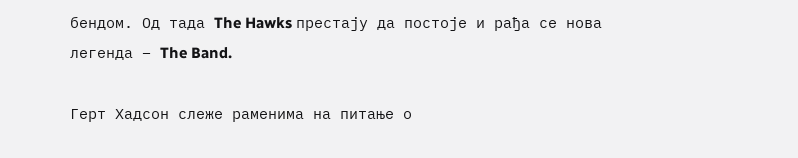бендом. Од тада The Hawks престају да постоје и рађа се нова легенда – The Band.

Герт Хадсон слеже раменима на питање о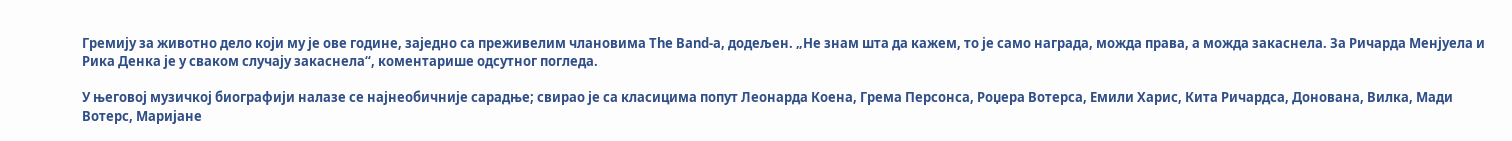Гремију за животно дело који му је ове године, заједно са преживелим члановима The Band-а, додељен. „Не знам шта да кажем, то је само награда, можда права, а можда закаснела. За Ричарда Менјуела и Рика Денка је у сваком случају закаснела“, коментарише одсутног погледа.

У његовој музичкој биографији налазе се најнеобичније сарадње; свирао је са класицима попут Леонарда Коена, Грема Персонса, Роџера Вотерса, Емили Харис, Кита Ричардса, Донована, Вилка, Мади Вотерс, Маријане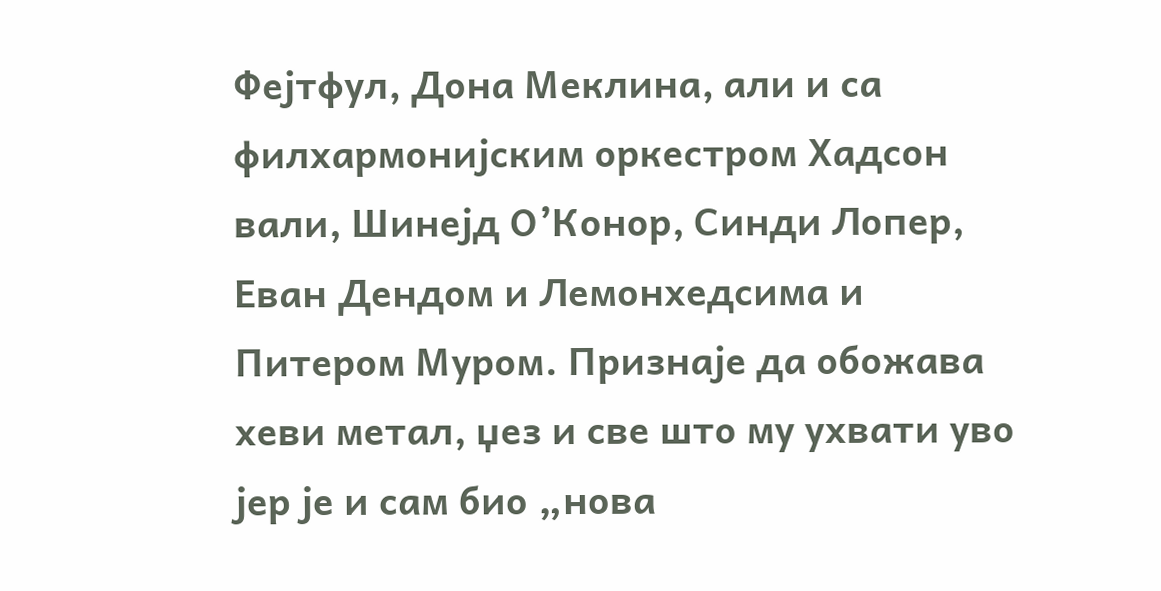Фејтфул, Дона Меклина, али и са филхармонијским оркестром Хадсон вали, Шинејд О’Конор, Синди Лопер, Еван Дендом и Лемонхедсима и Питером Муром. Признаје да обожава хеви метал, џез и све што му ухвати уво јер је и сам био „нова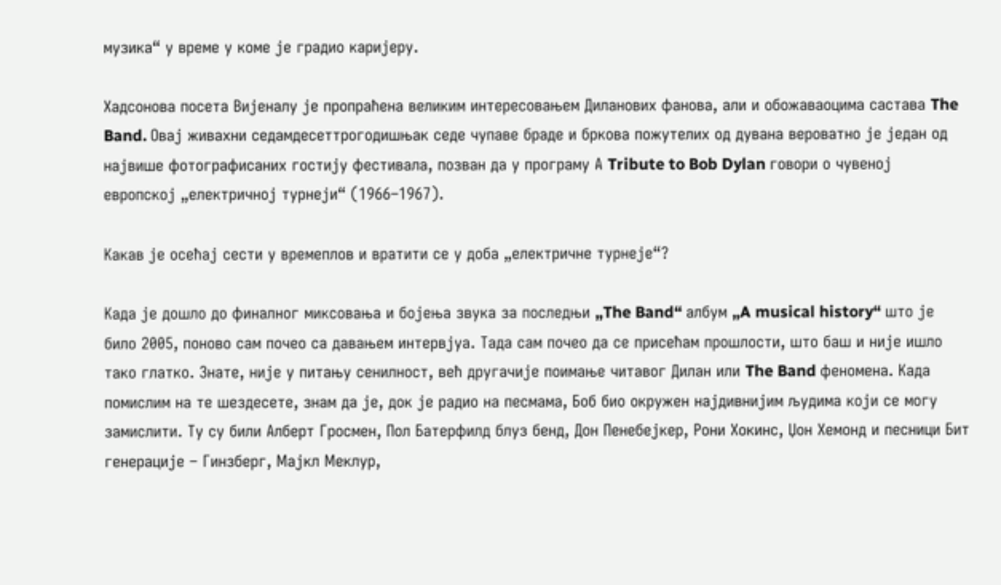музика“ у време у коме је градио каријеру.

Хадсонова посета Вијеналу је пропраћена великим интересовањем Диланових фанова, али и обожаваоцима састава The Band. Овај живахни седамдесеттрогодишњак седе чупаве браде и бркова пожутелих од дувана вероватно је један од највише фотографисаних гостију фестивала, позван да у програму А Tribute to Bob Dylan говори о чувеној европској „електричној турнеји“ (1966–1967).

Какав је осећај сести у времеплов и вратити се у доба „електричне турнеје“?

Када је дошло до финалног миксовања и бојења звука за последњи „The Band“ албум „A musical history“ што је било 2005, поново сам почео са давањем интервјуа. Тада сам почео да се присећам прошлости, што баш и није ишло тако глатко. Знате, није у питању сенилност, већ другачије поимање читавог Дилан или The Band феномена. Када помислим на те шездесете, знам да је, док је радио на песмама, Боб био окружен најдивнијим људима који се могу замислити. Ту су били Алберт Гросмен, Пол Батерфилд блуз бенд, Дон Пенебејкер, Рони Хокинс, Џон Хемонд и песници Бит генерације – Гинзберг, Мајкл Меклур,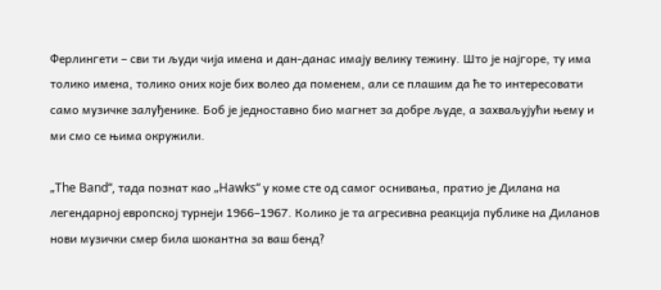Ферлингети – сви ти људи чија имена и дан-данас имају велику тежину. Што је најгоре, ту има толико имена, толико оних које бих волео да поменем, али се плашим да ће то интересовати само музичке залуђенике. Боб је једноставно био магнет за добре људе, а захваљујући њему и ми смо се њима окружили.

„The Band“, тада познат као „Hawks“ у коме сте од самог оснивања, пратио је Дилана на легендарној европској турнеји 1966–1967. Колико је та агресивна реакција публике на Диланов нови музички смер била шокантна за ваш бенд?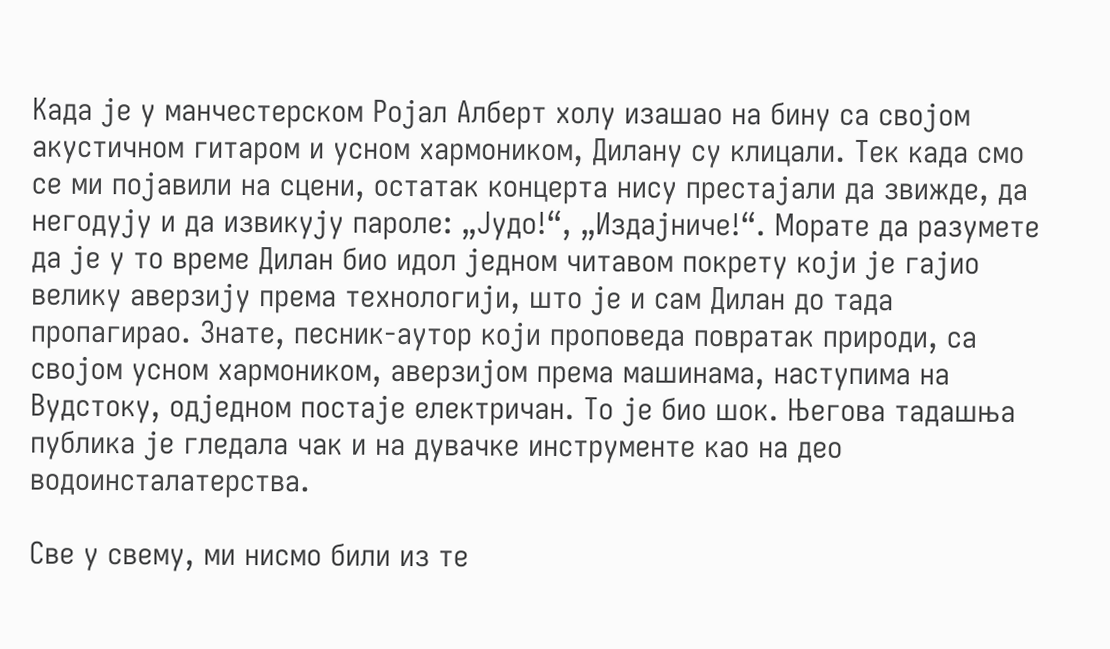Када је у манчестерском Ројал Алберт холу изашао на бину са својом акустичном гитаром и усном хармоником, Дилану су клицали. Тек када смо се ми појавили на сцени, остатак концерта нису престајали да звижде, да негодују и да извикују пароле: „Јудо!“, „Издајниче!“. Морате да разумете да је у то време Дилан био идол једном читавом покрету који је гајио велику аверзију према технологији, што је и сам Дилан до тада пропагирао. Знате, песник-аутор који проповеда повратак природи, са својом усном хармоником, аверзијом према машинама, наступима на Вудстоку, одједном постаје електричан. То је био шок. Његова тадашња публика је гледала чак и на дувачке инструменте као на део водоинсталатерства.

Све у свему, ми нисмо били из те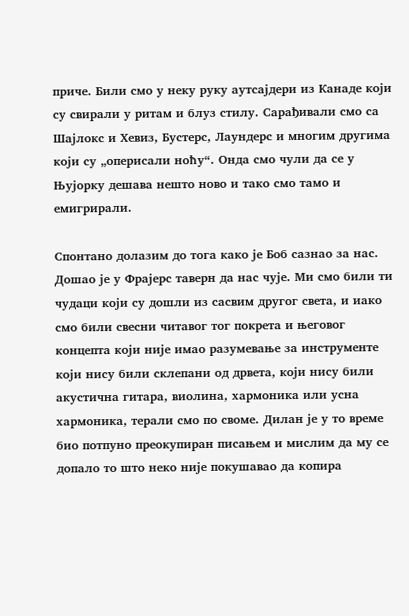приче. Били смо у неку руку аутсајдери из Канаде који су свирали у ритам и блуз стилу. Сарађивали смо са Шајлокс и Хевиз, Бустерс, Лаундерс и многим другима који су „оперисали ноћу“. Онда смо чули да се у Њујорку дешава нешто ново и тако смо тамо и емигрирали.

Спонтано долазим до тога како је Боб сазнао за нас. Дошао је у Фрајерс таверн да нас чује. Ми смо били ти чудаци који су дошли из сасвим другог света, и иако смо били свесни читавог тог покрета и његовог концепта који није имао разумевање за инструменте који нису били склепани од дрвета, који нису били акустична гитара, виолина, хармоника или усна хармоника, терали смо по своме. Дилан је у то време био потпуно преокупиран писањем и мислим да му се допало то што неко није покушавао да копира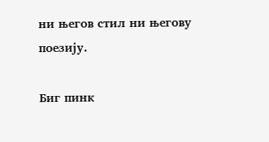ни његов стил ни његову поезију.

Биг пинк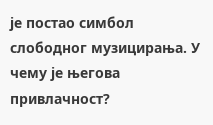је постао симбол слободног музицирања. У чему је његова привлачност?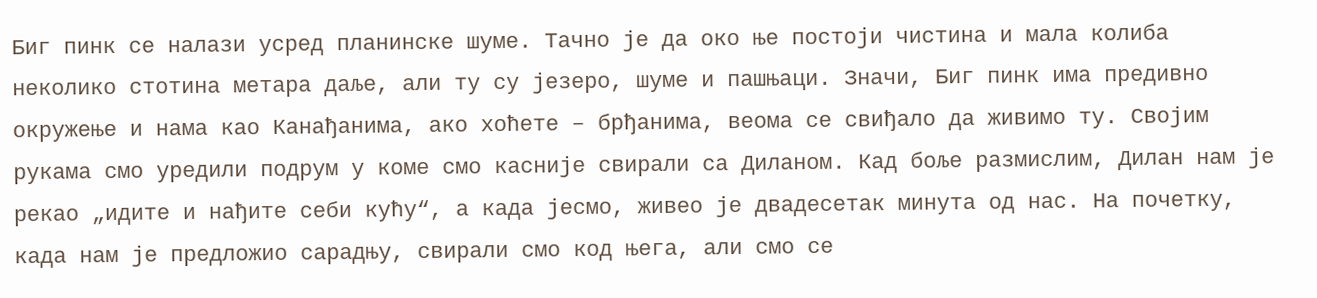Биг пинк се налази усред планинске шуме. Тачно је да око ње постоји чистина и мала колиба неколико стотина метара даље, али ту су језеро, шуме и пашњаци. Значи, Биг пинк има предивно окружење и нама као Канађанима, ако хоћете – брђанима, веома се свиђало да живимо ту. Својим рукама смо уредили подрум у коме смо касније свирали са Диланом. Кад боље размислим, Дилан нам је рекао „идите и нађите себи кућу“, а када јесмо, живео је двадесетак минута од нас. На почетку, када нам је предложио сарадњу, свирали смо код њега, али смо се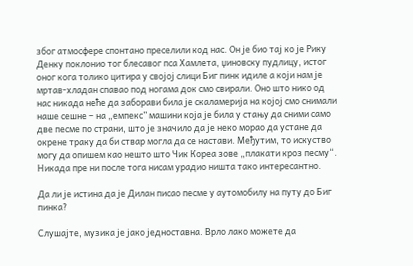због атмосфере спонтано преселили код нас. Он је био тај ко је Рику Денку поклонио тог блесавог пса Хамлета, џиновску пудлицу, истог оног кога толико цитира у својој слици Биг пинк идиле а који нам је мртав-хладан спавао под ногама док смо свирали. Оно што нико од нас никада неће да заборави била је скаламерија на којој смо снимали наше сешне – на „емпекс” машини која је била у стању да сними само две песме по страни, што је значило да је неко морао да устане да окрене траку да би ствар могла да се настави. Међутим, то искуство могу да опишем као нешто што Чик Кореа зове „плакати кроз песму“. Никада пре ни после тога нисам урадио ништа тако интересантно.

Да ли је истина да је Дилан писао песме у аутомобилу на путу до Биг пинка?

Слушајте, музика је јако једноставна. Врло лако можете да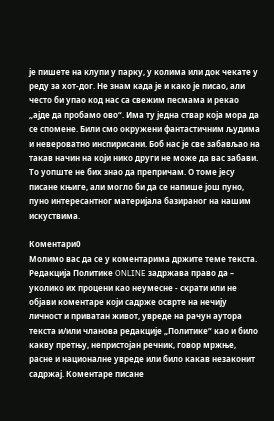је пишете на клупи у парку, у колима или док чекате у реду за хот-дог. Не знам када је и како је писао, али често би упао код нас са свежим песмама и рекао „ајде да пробамо ово“. Има ту једна ствар која мора да се спомене. Били смо окружени фантастичним људима и невероватно инспирисани. Боб нас је све забављао на такав начин на који нико други не може да вас забави. То уопште не бих знао да препричам. О томе јесу писане књиге, али могло би да се напише још пуно, пуно интересантног материјала базираног на нашим искуствима.

Коментари0
Молимо вас да се у коментарима држите теме текста. Редакција Политике ONLINE задржава право да – уколико их процени као неумесне - скрати или не објави коментаре који садрже осврте на нечију личност и приватан живот, увреде на рачун аутора текста и/или чланова редакције „Политике“ као и било какву претњу, непристојан речник, говор мржње, расне и националне увреде или било какав незаконит садржај. Коментаре писане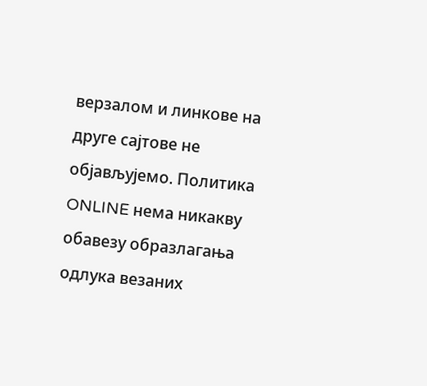верзалом и линкове на друге сајтове не објављујемо. Политика ONLINE нема никакву обавезу образлагања одлука везаних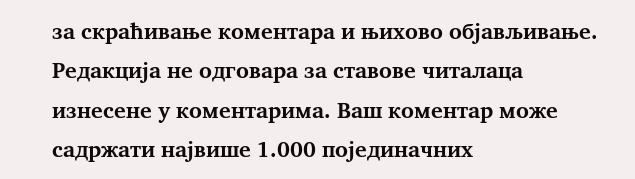за скраћивање коментара и њихово објављивање. Редакција не одговара за ставове читалаца изнесене у коментарима. Ваш коментар може садржати највише 1.000 појединачних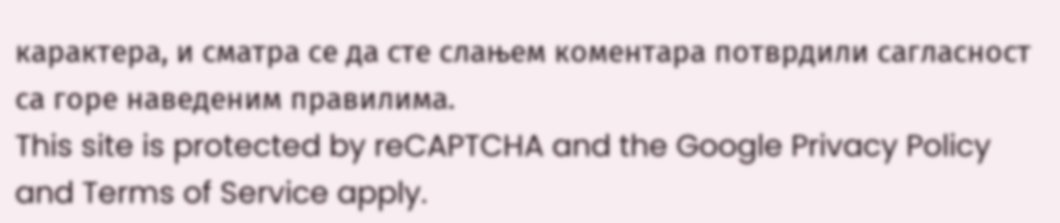карактера, и сматра се да сте слањем коментара потврдили сагласност са горе наведеним правилима.
This site is protected by reCAPTCHA and the Google Privacy Policy and Terms of Service apply.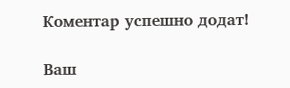Комeнтар успeшно додат!

Ваш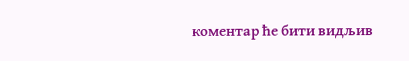комeнтар ћe бити видљив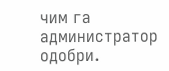чим га администратор одобри.